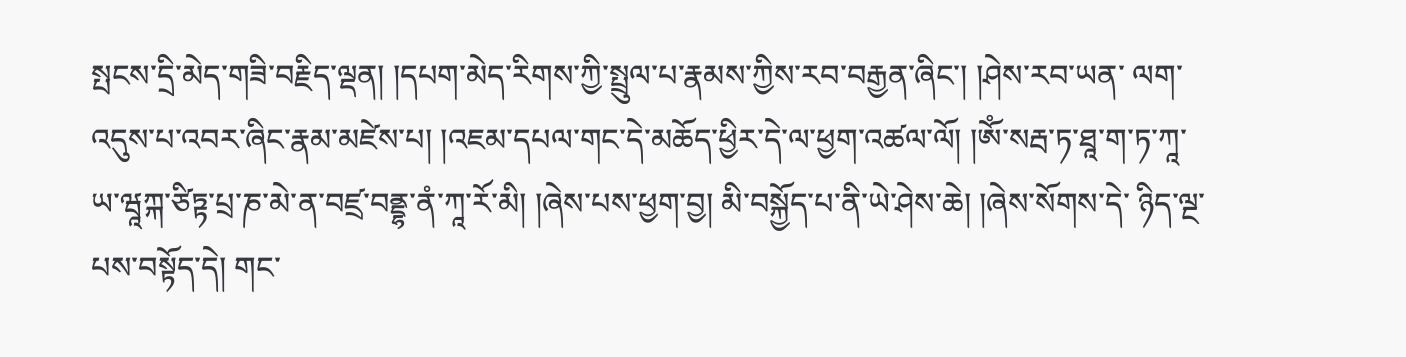སྤངས་དྲི་མེད་གཟི་བརྗིད་ལྡན། །དཔག་མེད་རིགས་ཀྱི་སྤྲུལ་པ་རྣམས་ཀྱིས་རབ་བརྒྱན་ཞིང་། །ཤེས་རབ་ཡན་ ལག་འདུས་པ་འབར་ཞིང་རྣམ་མཛེས་པ། །འཇམ་དཔལ་གང་དེ་མཆོད་ཕྱིར་དེ་ལ་ཕྱག་འཚལ་ལོ། །ཨོཾ་སརྦ་ཏ་ཐཱ་ག་ཏ་ཀཱ་ཡ་ཝཱཀྐ་ཙིཏྟ་པྲ་ཎ་མེ་ན་བཛྲ་བནྡྷ་ནཾ་ཀཱ་རོ་མི། །ཞེས་པས་ཕྱག་བྱ། མི་བསྐྱོད་པ་ནི་ཡེ་ཤེས་ཆེ། །ཞེས་སོགས་དེ་ ཉིད་ལྔ་པས་བསྟོད་དེ། གང་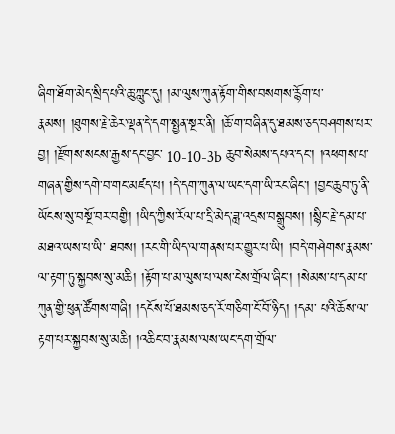ཞིག་ཐོག་མེད་སྲིད་པའི་ཆུ་ཀླུང་དུ། །མ་ལུས་ཀུན་རྟོག་གིས་བསགས་རྙོག་པ་རྣམས། །ཐུགས་རྗེ་ཆེར་ལྡན་དེ་དག་སྤྱན་སྔར་ནི། །ཆོ་ག་བཞིན་དུ་ཐམས་ཅད་བཤགས་པར་བྱ། །རྫོགས་སངས་རྒྱས་དང་བྱང་ 10-10-3b ཆུབ་སེམས་དཔའ་དང་། །འཕགས་པ་གཞན་གྱིས་དགེ་བ་གང་མཛད་པ། །དེ་དག་ཀུན་ལ་ཡང་དག་ཡི་རང་ཞིང་། །བྱང་ཆུབ་ཏུ་ནི་ཡོངས་སུ་བསྔོ་བར་བགྱི། །ཡིད་ཀྱིས་རོལ་པ་དྲི་མེད་ཟླ་འདྲས་བསྒྲུབས། །སྙིང་རྗེ་དམ་པ་མཐའ་ཡས་པ་ཡི་ ཐབས། །རང་གི་ཡིད་ལ་གནས་པར་གྱུར་པ་ཡི། །བདེ་གཤེགས་རྣམས་ལ་རྟག་ཏུ་སྐྱབས་སུ་མཆི། །རྟོག་པ་མ་ལུས་པ་ལས་ངེས་གྲོལ་ཞིང་། །སེམས་པ་དམ་པ་ཀུན་གྱི་ཕུན་ཚོགས་གཞི། །དངོས་པོ་ཐམས་ཅད་རོ་གཅིག་ངོ་བོ་ཉིད། །དམ་ པའི་ཆོས་ལ་རྟག་པར་སྐྱབས་སུ་མཆི། །འཆིང་བ་རྣམས་ལས་ཡང་དག་གྲོལ་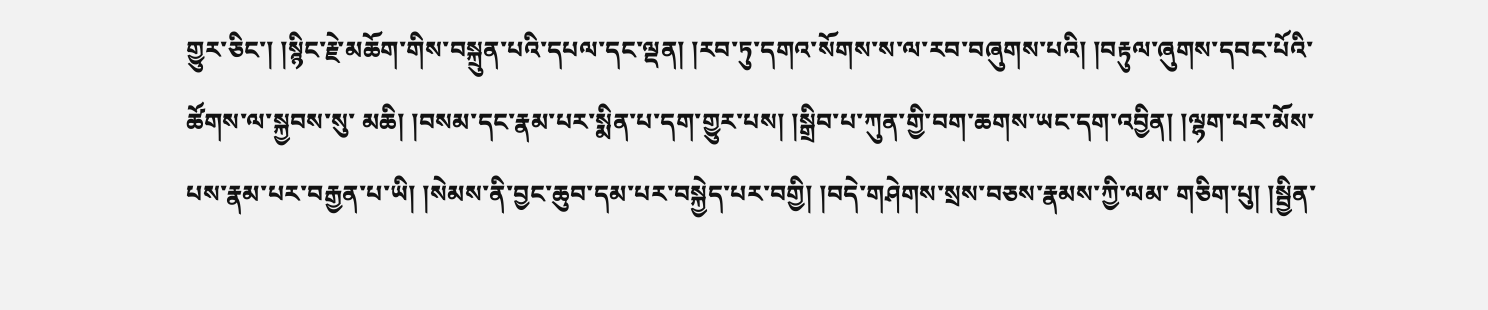གྱུར་ཅིང་། །སྙིང་རྗེ་མཆོག་གིས་བསྐྲུན་པའི་དཔལ་དང་ལྡན། །རབ་ཏུ་དགའ་སོགས་ས་ལ་རབ་བཞུགས་པའི། །བརྟུལ་ཞུགས་དབང་པོའི་ཚོགས་ལ་སྐྱབས་སུ་ མཆི། །བསམ་དང་རྣམ་པར་སྨིན་པ་དག་གྱུར་པས། །སྒྲིབ་པ་ཀུན་གྱི་བག་ཆགས་ཡང་དག་འབྱིན། །ལྷག་པར་མོས་པས་རྣམ་པར་བརྒྱན་པ་ཡི། །སེམས་ནི་བྱང་ཆུབ་དམ་པར་བསྐྱེད་པར་བགྱི། །བདེ་གཤེགས་སྲས་བཅས་རྣམས་ཀྱི་ལམ་ གཅིག་པུ། །སྦྱིན་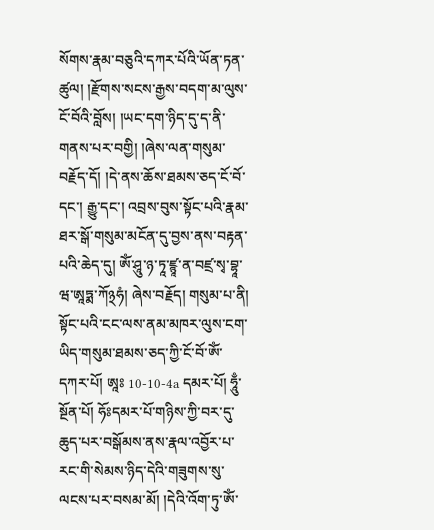སོགས་རྣམ་བཅུའི་དཀར་པོའི་ཡོན་ཏན་ཚུལ། །རྫོགས་སངས་རྒྱས་བདག་མ་ལུས་ངོ་བོའི་བློས། །ཡང་དག་ཉིད་དུ་ད་ནི་གནས་པར་བགྱི། །ཞེས་ལན་གསུམ་བརྗོད་དོ། །དེ་ནས་ཆོས་ཐམས་ཅད་ངོ་བོ་དང་། རྒྱུ་དང་། འབྲས་བུས་སྟོང་པའི་རྣམ་ཐར་སྒོ་གསུམ་མངོན་དུ་བྱས་ནས་བརྟན་པའི་ཆེད་དུ། ཨོཾ་ཤཱུ་ཉ་ཏཱ་ཛྙཱ་ན་བཛྲ་སྭ་བྷཱ་ཝ་ཨཱཏྨ་ཀོ྅ཧཾ། ཞེས་བརྗོད། གསུམ་པ་ནི། སྟོང་པའི་ངང་ལས་ནམ་མཁར་ལུས་ངག་ཡིད་གསུམ་ཐམས་ཅད་ཀྱི་ངོ་བོ་ཨོཾ་དཀར་པོ། ཨཱཿ 10-10-4a དམར་པོ། ཧཱུྃ་སྔོན་པོ། ཧོཿདམར་པོ་གཉིས་ཀྱི་བར་དུ་ཆུད་པར་བསྒོམས་ནས་རྣལ་འབྱོར་པ་རང་གི་སེམས་ཉིད་དེའི་གཟུགས་སུ་ལངས་པར་བསམ་མོ། །དེའི་འོག་ཏུ་ཨོཾ་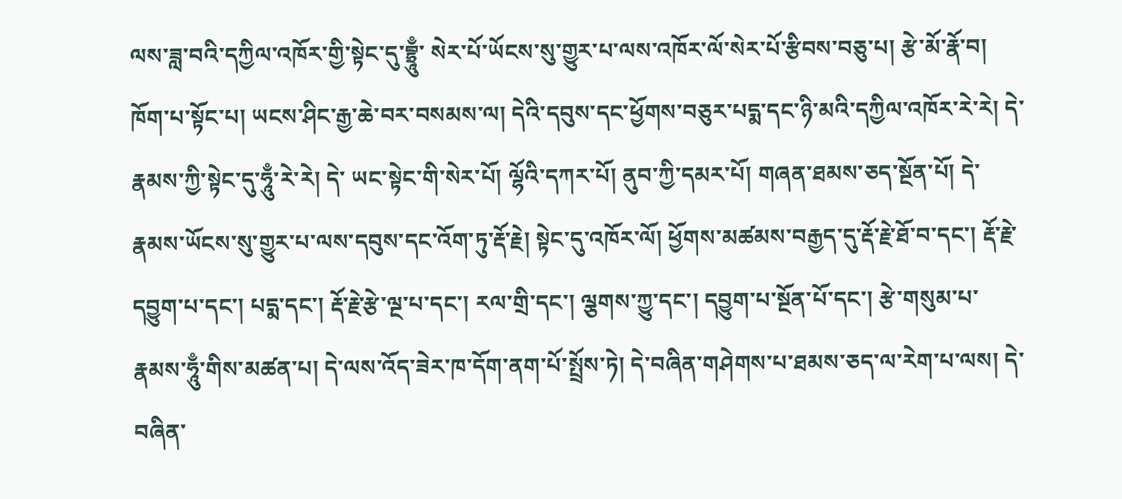ལས་ཟླ་བའི་དཀྱིལ་འཁོར་གྱི་སྟེང་དུ་བྷྲཱུྃ་ སེར་པོ་ཡོངས་སུ་གྱུར་པ་ལས་འཁོར་ལོ་སེར་པོ་རྩིབས་བཅུ་པ། རྩེ་མོ་རྣོ་བ། ཁོག་པ་སྟོང་པ། ཡངས་ཤིང་རྒྱ་ཆེ་བར་བསམས་ལ། དེའི་དབུས་དང་ཕྱོགས་བཅུར་པདྨ་དང་ཉི་མའི་དཀྱིལ་འཁོར་རེ་རེ། དེ་རྣམས་ཀྱི་སྟེང་དུ་ཧཱུྃ་རེ་རེ། དེ་ ཡང་སྟེང་གི་སེར་པོ། ལྷོའི་དཀར་པོ། ནུབ་ཀྱི་དམར་པོ། གཞན་ཐམས་ཅད་སྔོན་པོ། དེ་རྣམས་ཡོངས་སུ་གྱུར་པ་ལས་དབུས་དང་འོག་ཏུ་རྡོ་རྗེ། སྟེང་དུ་འཁོར་ལོ། ཕྱོགས་མཚམས་བརྒྱད་དུ་རྡོ་རྗེ་ཐོ་བ་དང་། རྡོ་རྗེ་དབྱུག་པ་དང་། པདྨ་དང་། རྡོ་རྗེ་རྩེ་ལྔ་པ་དང་། རལ་གྲི་དང་། ལྕགས་ཀྱུ་དང་། དབྱུག་པ་སྔོན་པོ་དང་། རྩེ་གསུམ་པ་རྣམས་ཧཱུྃ་གིས་མཚན་པ། དེ་ལས་འོད་ཟེར་ཁ་དོག་ནག་པོ་སྤྲོས་ཏེ། དེ་བཞིན་གཤེགས་པ་ཐམས་ཅད་ལ་རེག་པ་ལས། དེ་བཞིན་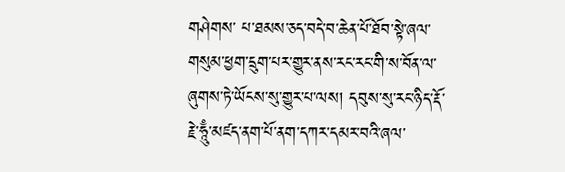གཤེགས་ པ་ཐམས་ཅད་བདེ་བ་ཆེན་པོ་ཐོབ་སྟེ་ཞལ་གསུམ་ཕྱག་དྲུག་པར་གྱུར་ནས་རང་རང་གི་ས་བོན་ལ་ཞུགས་ཏེ་ཡོངས་སུ་གྱུར་པ་ལས། དབུས་སུ་རང་ཉིད་རྡོ་རྗེ་ཧཱུྃ་མཛད་ནག་པོ་ནག་དཀར་དམར་བའི་ཞལ་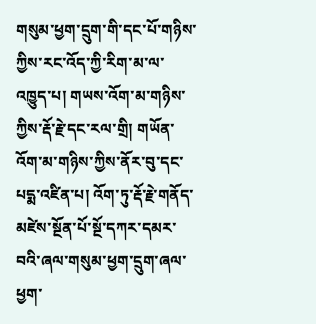གསུམ་ཕྱག་དྲུག་གི་དང་པོ་གཉིས་ཀྱིས་རང་འོད་ཀྱི་རིག་མ་ལ་འཁྱུད་པ། གཡས་འོག་མ་གཉིས་ཀྱིས་རྡོ་རྗེ་དང་རལ་གྲི། གཡོན་འོག་མ་གཉིས་ཀྱིས་ནོར་བུ་དང་པདྨ་འཛིན་པ། འོག་ཏུ་རྡོ་རྗེ་གནོད་མཛེས་སྔོན་པོ་སྔོ་དཀར་དམར་བའི་ཞལ་གསུམ་ཕྱག་དྲུག་ཞལ་ཕྱག་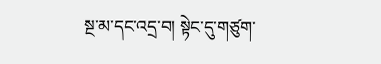སྔ་མ་དང་འདྲ་བ། སྟེང་དུ་གཙུག་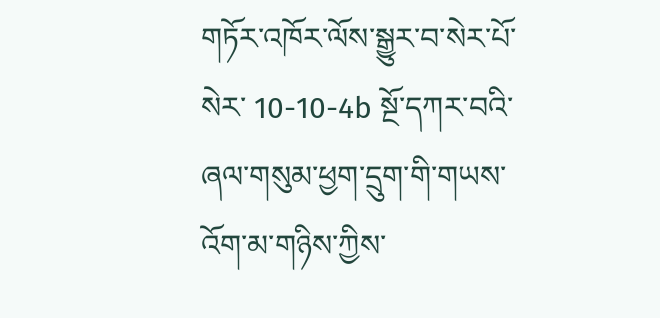གཏོར་འཁོར་ལོས་སྒྱུར་བ་སེར་པོ་སེར་ 10-10-4b སྔོ་དཀར་བའི་ཞལ་གསུམ་ཕྱག་དྲུག་གི་གཡས་འོག་མ་གཉིས་ཀྱིས་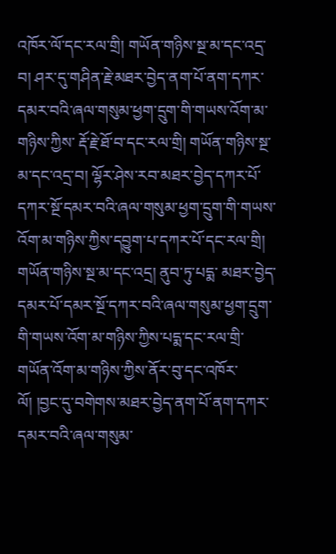འཁོར་ལོ་དང་རལ་གྲི། གཡོན་གཉིས་སྔ་མ་དང་འདྲ་བ། ཤར་དུ་གཤིན་རྗེ་མཐར་བྱེད་ནག་པོ་ནག་དཀར་དམར་བའི་ཞལ་གསུམ་ཕྱག་དྲུག་གི་གཡས་འོག་མ་གཉིས་ཀྱིས་ རྡོ་རྗེ་ཐོ་བ་དང་རལ་གྲི། གཡོན་གཉིས་སྔ་མ་དང་འདྲ་བ། ལྷོར་ཤེས་རབ་མཐར་བྱེད་དཀར་པོ་དཀར་སྔོ་དམར་བའི་ཞལ་གསུམ་ཕྱག་དྲུག་གི་གཡས་འོག་མ་གཉིས་ཀྱིས་དབྱུག་པ་དཀར་པོ་དང་རལ་གྲི། གཡོན་གཉིས་སྔ་མ་དང་འདྲ། ནུབ་ཏུ་པདྨ་ མཐར་བྱེད་དམར་པོ་དམར་སྔོ་དཀར་བའི་ཞལ་གསུམ་ཕྱག་དྲུག་གི་གཡས་འོག་མ་གཉིས་ཀྱིས་པདྨ་དང་རལ་གྲི་གཡོན་འོག་མ་གཉིས་ཀྱིས་ནོར་བུ་དང་འཁོར་ལོ། །བྱང་དུ་བགེགས་མཐར་བྱེད་ནག་པོ་ནག་དཀར་དམར་བའི་ཞལ་གསུམ་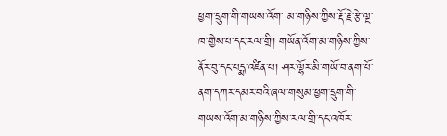ཕྱག་དྲུག་གི་གཡས་འོག་ མ་གཉིས་ཀྱིས་རྡོ་རྗེ་རྩེ་ལྔ་ཁ་གྱེས་པ་དང་རལ་གྲི། གཡོན་འོག་མ་གཉིས་ཀྱིས་ནོར་བུ་དང་པདྨ་འཛིན་པ། ཤར་ལྷོར་མི་གཡོ་བ་ནག་པོ་ནག་དཀར་དམར་བའི་ཞལ་གསུམ་ཕྱག་དྲུག་གི་གཡས་འོག་མ་གཉིས་ཀྱིས་རལ་གྲི་དང་འཁོར་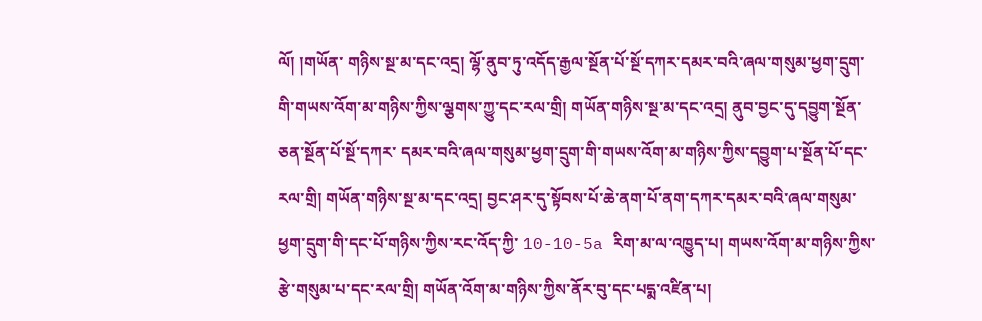ལོ། །གཡོན་ གཉིས་སྔ་མ་དང་འདྲ། ལྷོ་ནུབ་ཏུ་འདོད་རྒྱལ་སྔོན་པོ་སྔོ་དཀར་དམར་བའི་ཞལ་གསུམ་ཕྱག་དྲུག་གི་གཡས་འོག་མ་གཉིས་ཀྱིས་ལྕགས་ཀྱུ་དང་རལ་གྲི། གཡོན་གཉིས་སྔ་མ་དང་འདྲ། ནུབ་བྱང་དུ་དབྱུག་སྔོན་ཅན་སྔོན་པོ་སྔོ་དཀར་ དམར་བའི་ཞལ་གསུམ་ཕྱག་དྲུག་གི་གཡས་འོག་མ་གཉིས་ཀྱིས་དབྱུག་པ་སྔོན་པོ་དང་རལ་གྲི། གཡོན་གཉིས་སྔ་མ་དང་འདྲ། བྱང་ཤར་དུ་སྟོབས་པོ་ཆེ་ནག་པོ་ནག་དཀར་དམར་བའི་ཞལ་གསུམ་ཕྱག་དྲུག་གི་དང་པོ་གཉིས་ཀྱིས་རང་འོད་ཀྱི་ 10-10-5a རིག་མ་ལ་འཁྱུད་པ། གཡས་འོག་མ་གཉིས་ཀྱིས་རྩེ་གསུམ་པ་དང་རལ་གྲི། གཡོན་འོག་མ་གཉིས་ཀྱིས་ནོར་བུ་དང་པདྨ་འཛིན་པ།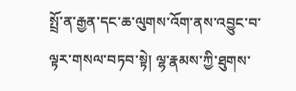སྤྲོ་ན་རྒྱན་དང་ཆ་ལུགས་འོག་ནས་འབྱུང་བ་ལྟར་གསལ་བཏབ་སྟེ། ལྷ་རྣམས་ཀྱི་ཐུགས་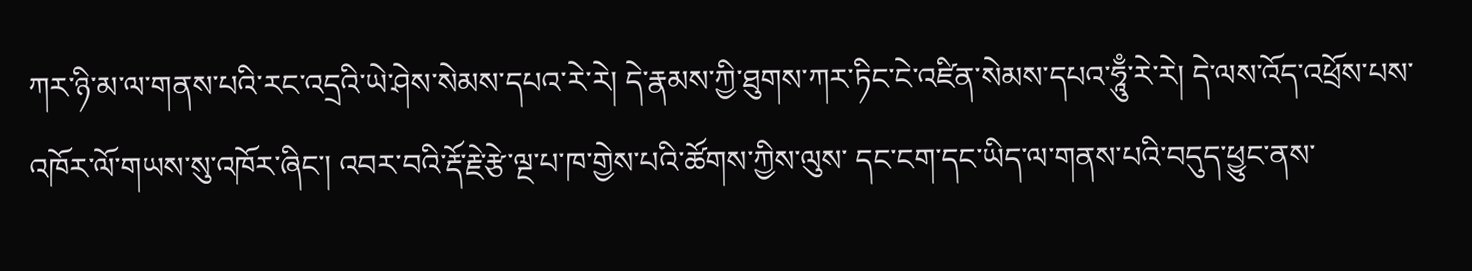ཀར་ཉི་མ་ལ་གནས་པའི་རང་འདྲའི་ཡེ་ཤེས་སེམས་དཔའ་རེ་རེ། དེ་རྣམས་ཀྱི་ཐུགས་ཀར་ཏིང་ངེ་འཛིན་སེམས་དཔའ་ཧཱུྃ་རེ་རེ། དེ་ལས་འོད་འཕྲོས་པས་འཁོར་ལོ་གཡས་སུ་འཁོར་ཞིང་། འབར་བའི་རྡོ་རྗེ་རྩེ་ལྔ་པ་ཁ་གྱེས་པའི་ཚོགས་ཀྱིས་ལུས་ དང་ངག་དང་ཡིད་ལ་གནས་པའི་བདུད་ཕྱུང་ནས་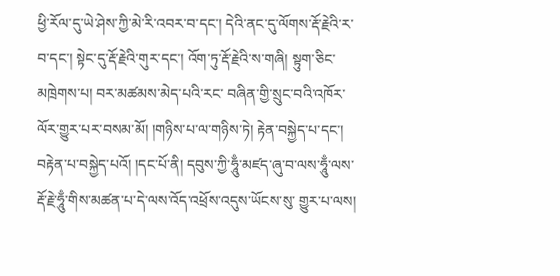ཕྱི་རོལ་དུ་ཡེ་ཤེས་ཀྱི་མེ་རི་འབར་བ་དང་། དེའི་ནང་དུ་ལོགས་རྡོ་རྗེའི་ར་བ་དང་། སྟེང་དུ་རྡོ་རྗེའི་གུར་དང་། འོག་ཏུ་རྡོ་རྗེའི་ས་གཞི། སྟུག་ཅིང་མཁྲེགས་པ། བར་མཚམས་མེད་པའི་རང་ བཞིན་གྱི་སྲུང་བའི་འཁོར་ལོར་གྱུར་པར་བསམ་མོ། །གཉིས་པ་ལ་གཉིས་ཏེ། རྟེན་བསྐྱེད་པ་དང་། བརྟེན་པ་བསྐྱེད་པའོ། །དང་པོ་ནི། དབུས་ཀྱི་ཧཱུྃ་མཛད་ཞུ་བ་ལས་ཧཱུྃ་ལས་རྡོ་རྗེ་ཧཱུྃ་གིས་མཚན་པ་དེ་ལས་འོད་འཕྲོས་འདུས་ཡོངས་སུ་ གྱུར་པ་ལས།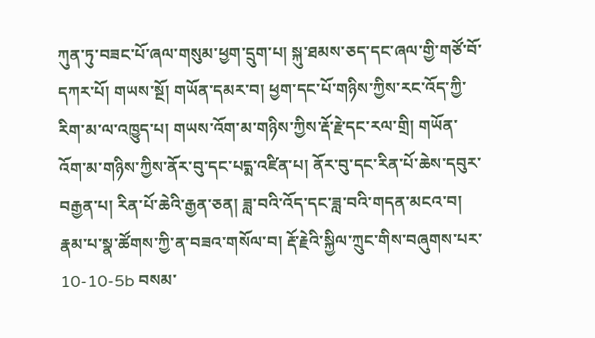ཀུན་ཏུ་བཟང་པོ་ཞལ་གསུམ་ཕྱག་དྲུག་པ། སྐུ་ཐམས་ཅད་དང་ཞལ་གྱི་གཙོ་བོ་དཀར་པོ། གཡས་སྔོ། གཡོན་དམར་བ། ཕྱག་དང་པོ་གཉིས་ཀྱིས་རང་འོད་ཀྱི་རིག་མ་ལ་འཁྱུད་པ། གཡས་འོག་མ་གཉིས་ཀྱིས་རྡོ་རྗེ་དང་རལ་གྲི། གཡོན་འོག་མ་གཉིས་ཀྱིས་ནོར་བུ་དང་པདྨ་འཛིན་པ། ནོར་བུ་དང་རིན་པོ་ཆེས་དབུར་བརྒྱན་པ། རིན་པོ་ཆེའི་རྒྱན་ཅན། ཟླ་བའི་འོད་དང་ཟླ་བའི་གདན་མངའ་བ། རྣམ་པ་སྣ་ཚོགས་ཀྱི་ན་བཟའ་གསོལ་བ། རྡོ་རྗེའི་སྐྱིལ་ཀྲུང་གིས་བཞུགས་པར་ 10-10-5b བསམ་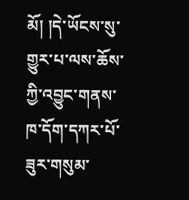མོ། །དེ་ཡོངས་སུ་གྱུར་པ་ལས་ཆོས་ཀྱི་འབྱུང་གནས་ཁ་དོག་དཀར་པོ་ཟུར་གསུམ་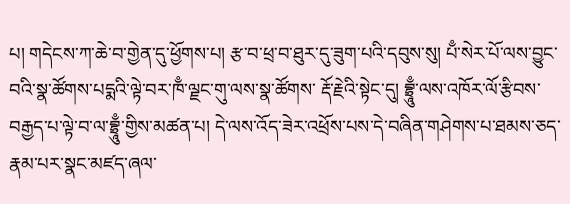པ། གདེངས་ཀ་ཆེ་བ་གྱེན་དུ་ཕྱོགས་པ། རྩ་བ་ཕྲ་བ་ཐུར་དུ་ཟུག་པའི་དབུས་སུ། པྃ་སེར་པོ་ལས་བྱུང་བའི་སྣ་ཚོགས་པདྨའི་ལྟེ་བར་ཁྃ་ལྗང་གུ་ལས་སྣ་ཚོགས་ རྡོ་རྗེའི་སྟེང་དུ། བྷྲཱུྃ་ལས་འཁོར་ལོ་རྩིབས་བརྒྱད་པ་ལྟེ་བ་ལ་བྷྲཱུྃ་གྱིས་མཚན་པ། དེ་ལས་འོད་ཟེར་འཕྲོས་པས་དེ་བཞིན་གཤེགས་པ་ཐམས་ཅད་རྣམ་པར་སྣང་མཛད་ཞལ་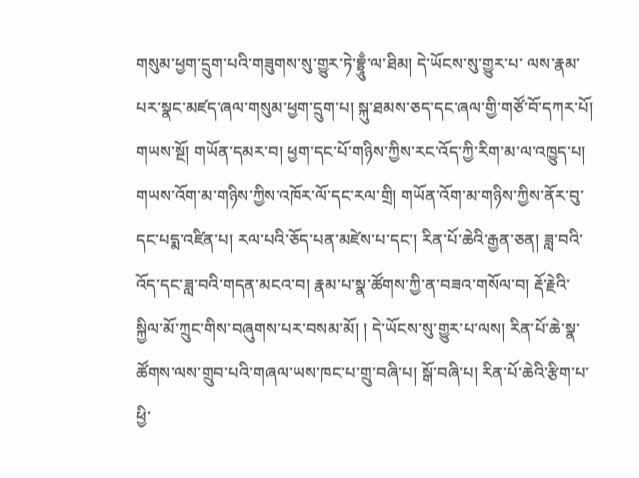གསུམ་ཕྱག་དྲུག་པའི་གཟུགས་སུ་གྱུར་ཏེ་བྷྲཱུྃ་ལ་ཐིམ། དེ་ཡོངས་སུ་གྱུར་པ་ ལས་རྣམ་པར་སྣང་མཛད་ཞལ་གསུམ་ཕྱག་དྲུག་པ། སྐུ་ཐམས་ཅད་དང་ཞལ་གྱི་གཙོ་བོ་དཀར་པོ། གཡས་སྔོ། གཡོན་དམར་བ། ཕྱག་དང་པོ་གཉིས་ཀྱིས་རང་འོད་ཀྱི་རིག་མ་ལ་འཁྱུད་པ། གཡས་འོག་མ་གཉིས་ཀྱིས་འཁོར་ལོ་དང་རལ་གྲི། གཡོན་འོག་མ་གཉིས་ཀྱིས་ནོར་བུ་དང་པདྨ་འཛིན་པ། རལ་པའི་ཅོད་པན་མཛེས་པ་དང་། རིན་པོ་ཆེའི་རྒྱན་ཅན། ཟླ་བའི་འོད་དང་ཟླ་བའི་གདན་མངའ་བ། རྣམ་པ་སྣ་ཚོགས་ཀྱི་ན་བཟའ་གསོལ་བ། རྡོ་རྗེའི་སྐྱིལ་མོ་ཀྲུང་གིས་བཞུགས་པར་བསམ་མོ། ། དེ་ཡོངས་སུ་གྱུར་པ་ལས། རིན་པོ་ཆེ་སྣ་ཚོགས་ལས་གྲུབ་པའི་གཞལ་ཡས་ཁང་པ་གྲུ་བཞི་པ། སྒོ་བཞི་པ། རིན་པོ་ཆེའི་རྩིག་པ་ཕྱི་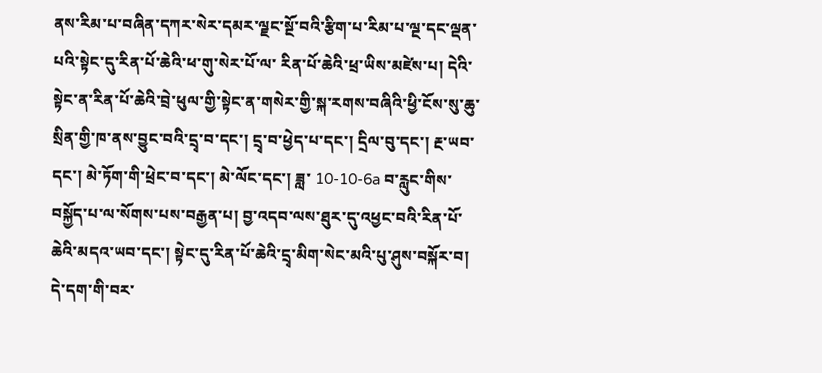ནས་རིམ་པ་བཞིན་དཀར་སེར་དམར་ལྗང་སྔོ་བའི་རྩིག་པ་རིམ་པ་ལྔ་དང་ལྡན་པའི་སྟེང་དུ་རིན་པོ་ཆེའི་ཕ་གུ་སེར་པོ་ལ་ རིན་པོ་ཆེའི་ཕྲ་ཡིས་མཛེས་པ། དེའི་སྟེང་ན་རིན་པོ་ཆེའི་བྲེ་ཕུལ་གྱི་སྟེང་ན་གསེར་གྱི་སྐ་རགས་བཞིའི་ཕྱི་ངོས་སུ་ཆུ་སྲིན་གྱི་ཁ་ནས་བྱུང་བའི་དྲྭ་བ་དང་། དྲྭ་བ་ཕྱེད་པ་དང་། དྲིལ་བུ་དང་། རྔ་ཡབ་དང་། མེ་ཏོག་གི་ཕྲེང་བ་དང་། མེ་ལོང་དང་། ཟླ་ 10-10-6a བ་རླུང་གིས་བསྐྱོད་པ་ལ་སོགས་པས་བརྒྱན་པ། བྱ་འདབ་ལས་ཐུར་དུ་འཕྱང་བའི་རིན་པོ་ཆེའི་མདའ་ཡབ་དང་། སྟེང་དུ་རིན་པོ་ཆེའི་དྲྭ་མིག་སེང་མའི་པུ་ཤུས་བསྐོར་བ། དེ་དག་གི་བར་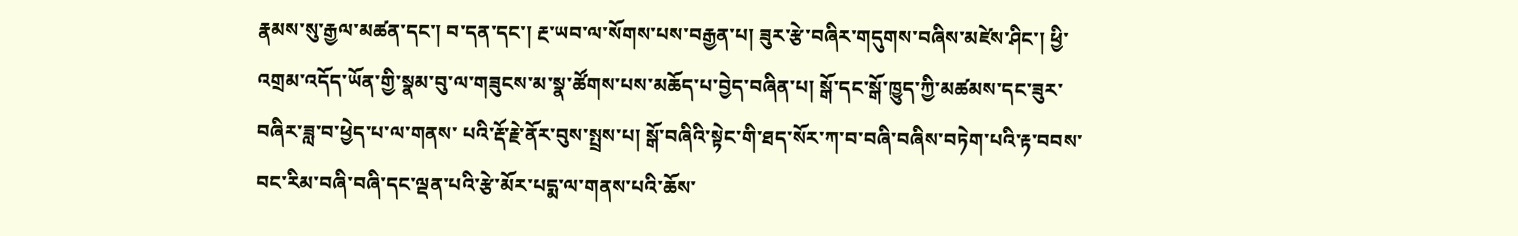རྣམས་སུ་རྒྱལ་མཚན་དང་། བ་དན་དང་། རྔ་ཡབ་ལ་སོགས་པས་བརྒྱན་པ། ཟུར་རྩེ་བཞིར་གདུགས་བཞིས་མཛེས་ཤིང་། ཕྱི་འགྲམ་འདོད་ཡོན་གྱི་སྣམ་བུ་ལ་གཟུངས་མ་སྣ་ཚོགས་པས་མཆོད་པ་བྱེད་བཞིན་པ། སྒོ་དང་སྒོ་ཁྱུད་ཀྱི་མཚམས་དང་ཟུར་བཞིར་ཟླ་བ་ཕྱེད་པ་ལ་གནས་ པའི་རྡོ་རྗེ་ནོར་བུས་སྤྲས་པ། སྒོ་བཞིའི་སྟེང་གི་ཐད་སོར་ཀ་བ་བཞི་བཞིས་བཏེག་པའི་རྟ་བབས་བང་རིམ་བཞི་བཞི་དང་ལྡན་པའི་རྩེ་མོར་པདྨ་ལ་གནས་པའི་ཆོས་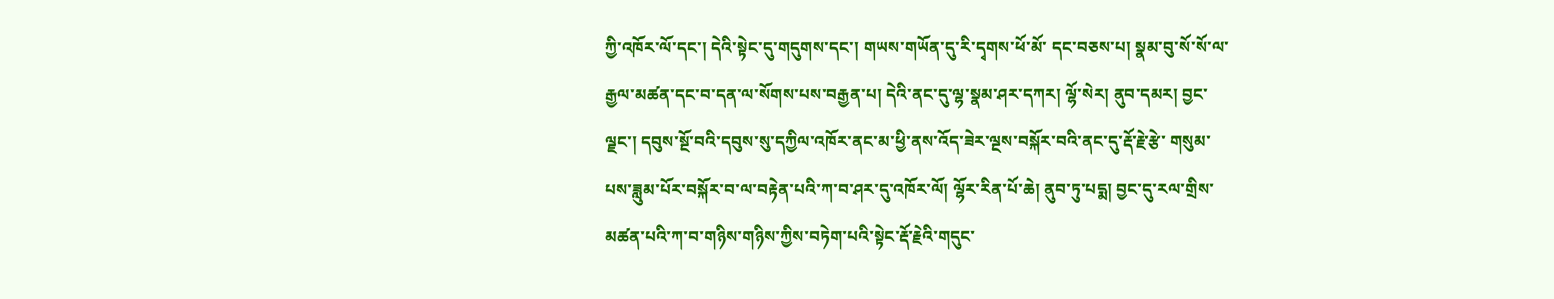ཀྱི་འཁོར་ལོ་དང་། དེའི་སྟེང་དུ་གདུགས་དང་། གཡས་གཡོན་དུ་རི་དྭགས་ཕོ་མོ་ དང་བཅས་པ། སྣམ་བུ་སོ་སོ་ལ་རྒྱལ་མཚན་དང་བ་དན་ལ་སོགས་པས་བརྒྱན་པ། དེའི་ནང་དུ་ལྷ་སྣམ་ཤར་དཀར། ལྷོ་སེར། ནུབ་དམར། བྱང་ལྗང་། དབུས་སྔོ་བའི་དབུས་སུ་དཀྱིལ་འཁོར་ནང་མ་ཕྱི་ནས་འོད་ཟེར་ལྔས་བསྐོར་བའི་ནང་དུ་རྡོ་རྗེ་རྩེ་ གསུམ་པས་ཟླུམ་པོར་བསྐོར་བ་ལ་བརྟེན་པའི་ཀ་བ་ཤར་དུ་འཁོར་ལོ། ལྷོར་རིན་པོ་ཆེ། ནུབ་ཏུ་པདྨ། བྱང་དུ་རལ་གྲིས་མཚན་པའི་ཀ་བ་གཉིས་གཉིས་ཀྱིས་བཏེག་པའི་སྟེང་རྡོ་རྗེའི་གདུང་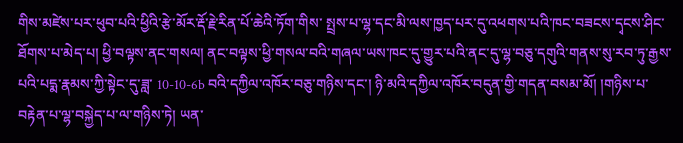གིས་མཛེས་པར་ཕུབ་པའི་ཕྱིའི་རྩེ་མོར་རྡོ་རྗེ་རིན་པོ་ཆེའི་ཏོག་གིས་ སྤྲས་པ་ལྷ་དང་མི་ལས་ཁྱད་པར་དུ་འཕགས་པའི་ཁང་བཟངས་དྭངས་ཤིང་ཐོགས་པ་མེད་པ། ཕྱི་བལྟས་ནང་གསལ། ནང་བལྟས་ཕྱི་གསལ་བའི་གཞལ་ཡས་ཁང་དུ་གྱུར་པའི་ནང་དུ་ལྷ་བཅུ་དགུའི་གནས་སུ་རབ་ཏུ་རྒྱས་པའི་པདྨ་རྣམས་ཀྱི་སྟེང་དུ་ཟླ་ 10-10-6b བའི་དཀྱིལ་འཁོར་བཅུ་གཉིས་དང་། ཉི་མའི་དཀྱིལ་འཁོར་བདུན་གྱི་གདན་བསམ་མོ། །གཉིས་པ་བརྟེན་པ་ལྷ་བསྐྱེད་པ་ལ་གཉིས་ཏེ། ཡན་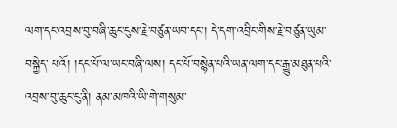ལག་དང་འབྲས་བུ་བཞི་ཆུང་ངུས་རྗེ་བཙུན་ཡབ་དང་། དེ་དག་འབྲིང་གིས་རྗེ་བཙུན་ཡུམ་བསྐྱེད་ པའོ། །དང་པོ་ལ་ཡང་བཞི་ལས། དང་པོ་བསྙེན་པའི་ཡན་ལག་དང་རྒྱུ་མཐུན་པའི་འབྲས་བུ་ཆུང་ངུ་ནི། ནམ་མཁའི་ཡི་གེ་གསུམ་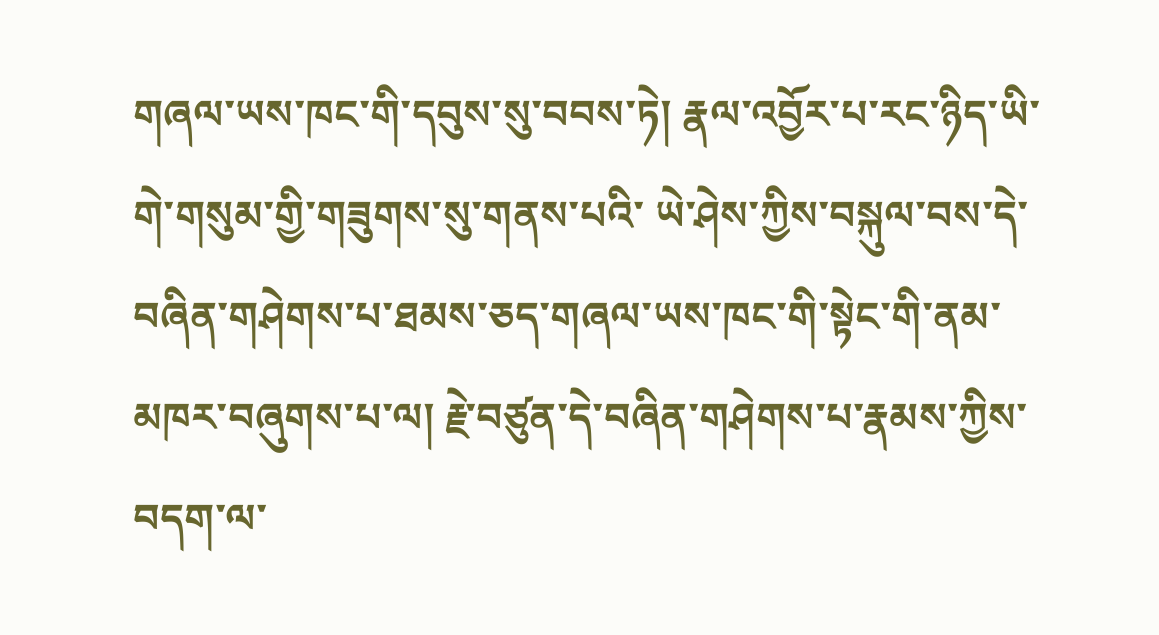གཞལ་ཡས་ཁང་གི་དབུས་སུ་བབས་ཏེ། རྣལ་འབྱོར་པ་རང་ཉིད་ཡི་གེ་གསུམ་གྱི་གཟུགས་སུ་གནས་པའི་ ཡེ་ཤེས་ཀྱིས་བསྐུལ་བས་དེ་བཞིན་གཤེགས་པ་ཐམས་ཅད་གཞལ་ཡས་ཁང་གི་སྟེང་གི་ནམ་མཁར་བཞུགས་པ་ལ། རྗེ་བཙུན་དེ་བཞིན་གཤེགས་པ་རྣམས་ཀྱིས་བདག་ལ་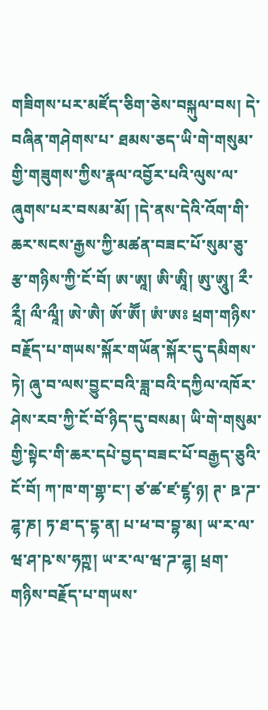གཟིགས་པར་མཛོད་ཅིག་ཅེས་བསྐུལ་བས། དེ་བཞིན་གཤེགས་པ་ ཐམས་ཅད་ཡི་གེ་གསུམ་གྱི་གཟུགས་ཀྱིས་རྣལ་འབྱོར་པའི་ལུས་ལ་ཞུགས་པར་བསམ་མོ། །དེ་ནས་དེའི་འོག་གི་ཆར་སངས་རྒྱས་ཀྱི་མཚན་བཟང་པོ་སུམ་ཅུ་རྩ་གཉིས་ཀྱི་ངོ་བོ། ཨ་ཨཱ། ཨི་ཨཱི། ཨུ་ཨཱུ། རྀ་རཱྀ། ལྀ་ལཱྀ། ཨེ་ཨཻ། ཨོ་ཨཽ། ཨཾ་ཨཿ ཕྲག་གཉིས་བརྗོད་པ་གཡས་སྐོར་གཡོན་སྐོར་དུ་དམིགས་ཏེ། ཞུ་བ་ལས་བྱུང་བའི་ཟླ་བའི་དཀྱིལ་འཁོར་ཤེས་རབ་ཀྱི་ངོ་བོ་ཉིད་དུ་བསམ། ཡི་གེ་གསུམ་གྱི་སྟེང་གི་ཆར་དཔེ་བྱད་བཟང་པོ་བརྒྱད་ཅུའི་ངོ་བོ། ཀ་ཁ་ག་གྷ་ང་། ཙ་ཚ་ཛ་ཛྷ་ཉ། ཊ་ ཋ་ཌ་ཌྷ་ཎ། ཏ་ཐ་ད་དྷ་ན། པ་ཕ་བ་བྷ་མ། ཡ་ར་ལ་ཝ་ཤ་ཥ་ས་ཧཀྵ། ཡ་ར་ལ་ཝ་ཌ་ཌྷ། ཕྲག་གཉིས་བརྗོད་པ་གཡས་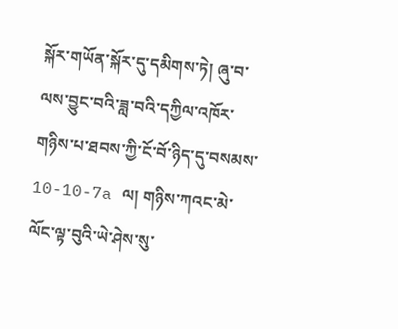སྐོར་གཡོན་སྐོར་དུ་དམིགས་ཏེ། ཞུ་བ་ལས་བྱུང་བའི་ཟླ་བའི་དཀྱིལ་འཁོར་གཉིས་པ་ཐབས་ཀྱི་ངོ་བོ་ཉིད་དུ་བསམས་ 10-10-7a ལ། གཉིས་ཀའང་མེ་ལོང་ལྟ་བུའི་ཡེ་ཤེས་སུ་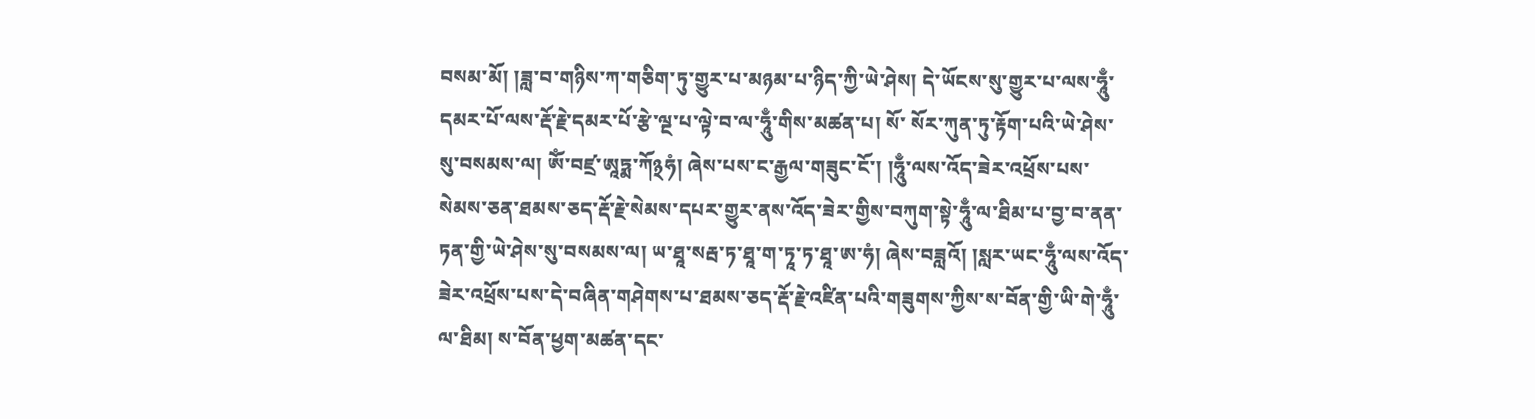བསམ་མོ། །ཟླ་བ་གཉིས་ཀ་གཅིག་ཏུ་གྱུར་པ་མཉམ་པ་ཉིད་ཀྱི་ཡེ་ཤེས། དེ་ཡོངས་སུ་གྱུར་པ་ལས་ཧཱུྃ་དམར་པོ་ལས་རྡོ་རྗེ་དམར་པོ་རྩེ་ལྔ་པ་ལྟེ་བ་ལ་ཧཱུྃ་གིས་མཚན་པ། སོ་ སོར་ཀུན་ཏུ་རྟོག་པའི་ཡེ་ཤེས་སུ་བསམས་ལ། ཨོཾ་བཛྲ་ཨཱཏྨ་ཀོ྅ཧཾ། ཞེས་པས་ང་རྒྱལ་གཟུང་ངོ་། །ཧཱུྃ་ལས་འོད་ཟེར་འཕྲོས་པས་སེམས་ཅན་ཐམས་ཅད་རྡོ་རྗེ་སེམས་དཔར་གྱུར་ནས་འོད་ཟེར་གྱིས་བཀུག་སྟེ་ཧཱུྃ་ལ་ཐིམ་པ་བྱ་བ་ནན་ཏན་གྱི་ཡེ་ཤེས་སུ་བསམས་ལ། ཡ་ཐཱ་སརྦ་ཏ་ཐཱ་ག་ཏཱ་ཏ་ཐཱ་ཨ་ཧཾ། ཞེས་བཟླའོ། །སླར་ཡང་ཧཱུྃ་ལས་འོད་ཟེར་འཕྲོས་པས་དེ་བཞིན་གཤེགས་པ་ཐམས་ཅད་རྡོ་རྗེ་འཛིན་པའི་གཟུགས་ཀྱིས་ས་བོན་གྱི་ཡི་གེ་ཧཱུྃ་ལ་ཐིམ། ས་བོན་ཕྱག་མཚན་དང་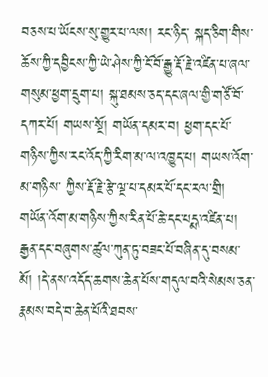བཅས་པ་ཡོངས་སུ་གྱུར་པ་ལས། རང་ཉིད་ སྐད་ཅིག་གིས་ཆོས་ཀྱི་དབྱིངས་ཀྱི་ཡེ་ཤེས་ཀྱི་ངོ་བོ་རྒྱུ་རྡོ་རྗེ་འཛིན་པ་ཞལ་གསུམ་ཕྱག་དྲུག་པ། སྐུ་ཐམས་ཅད་དང་ཞལ་གྱི་གཙོ་བོ་དཀར་པོ། གཡས་སྔོ། གཡོན་དམར་བ། ཕྱག་དང་པོ་གཉིས་ཀྱིས་རང་འོད་ཀྱི་རིག་མ་ལ་འཁྱུད་པ། གཡས་འོག་མ་གཉིས་ ཀྱིས་རྡོ་རྗེ་རྩེ་ལྔ་པ་དམར་པོ་དང་རལ་གྲི། གཡོན་འོག་མ་གཉིས་ཀྱིས་རིན་པོ་ཆེ་དང་པདྨ་འཛིན་པ། རྒྱན་དང་བཞུགས་ཚུལ་ཀུན་ཏུ་བཟང་པོ་བཞིན་དུ་བསམ་མོ། །དེ་ནས་འདོད་ཆགས་ཆེན་པོས་གདུལ་བའི་སེམས་ཅན་རྣམས་བདེ་བ་ཆེན་པོའི་ཐབས་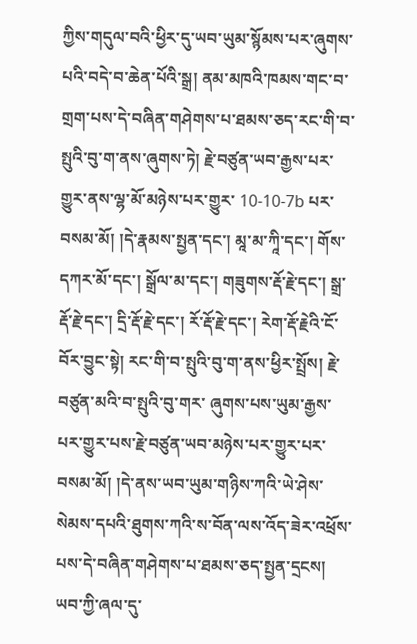ཀྱིས་གདུལ་བའི་ཕྱིར་དུ་ཡབ་ཡུམ་སྙོམས་པར་ཞུགས་པའི་བདེ་བ་ཆེན་པོའི་སྒྲ། ནམ་མཁའི་ཁམས་གང་བ་གྲག་པས་དེ་བཞིན་གཤེགས་པ་ཐམས་ཅད་རང་གི་བ་སྤུའི་བུ་ག་ནས་ཞུགས་ཏེ། རྗེ་བཙུན་ཡབ་རྒྱས་པར་གྱུར་ནས་ལྷ་མོ་མཉེས་པར་གྱུར་ 10-10-7b པར་བསམ་མོ། །དེ་རྣམས་སྤྱན་དང་། མཱ་མ་ཀཱི་དང་། གོས་དཀར་མོ་དང་། སྒྲོལ་མ་དང་། གཟུགས་རྡོ་རྗེ་དང་། སྒྲ་རྡོ་རྗེ་དང་། དྲི་རྡོ་རྗེ་དང་། རོ་རྡོ་རྗེ་དང་། རེག་རྡོ་རྗེའི་ངོ་བོར་བྱུང་སྟེ། རང་གི་བ་སྤུའི་བུ་ག་ནས་ཕྱིར་སྤྲོས། རྗེ་བཙུན་མའི་བ་སྤུའི་བུ་གར་ ཞུགས་པས་ཡུམ་རྒྱས་པར་གྱུར་པས་རྗེ་བཙུན་ཡབ་མཉེས་པར་གྱུར་པར་བསམ་མོ། །དེ་ནས་ཡབ་ཡུམ་གཉིས་ཀའི་ཡེ་ཤེས་སེམས་དཔའི་ཐུགས་ཀའི་ས་བོན་ལས་འོད་ཟེར་འཕྲོས་པས་དེ་བཞིན་གཤེགས་པ་ཐམས་ཅད་སྤྱན་དྲངས། ཡབ་ཀྱི་ཞལ་དུ་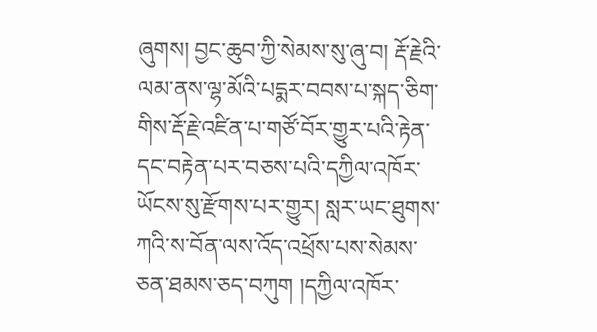ཞུགས། བྱང་ཆུབ་ཀྱི་སེམས་སུ་ཞུ་བ། རྡོ་རྗེའི་ལམ་ནས་ལྷ་མོའི་པདྨར་བབས་པ་སྐད་ཅིག་གིས་རྡོ་རྗེ་འཛིན་པ་གཙོ་བོར་གྱུར་པའི་རྟེན་དང་བརྟེན་པར་བཅས་པའི་དཀྱིལ་འཁོར་ཡོངས་སུ་རྫོགས་པར་གྱུར། སླར་ཡང་ཐུགས་ཀའི་ས་བོན་ལས་འོད་འཕྲོས་པས་སེམས་ ཅན་ཐམས་ཅད་བཀུག །དཀྱིལ་འཁོར་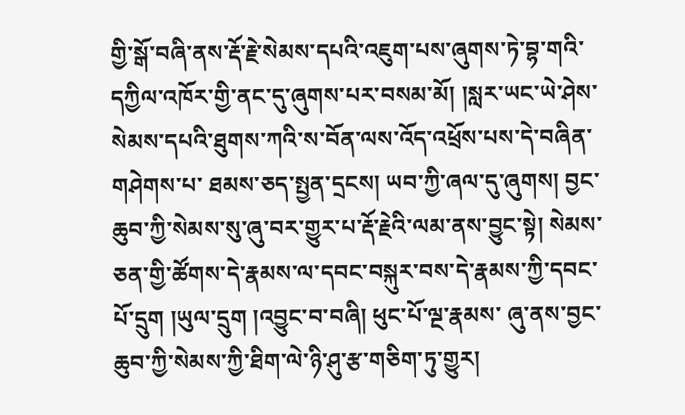གྱི་སྒོ་བཞི་ནས་རྡོ་རྗེ་སེམས་དཔའི་འཇུག་པས་ཞུགས་ཏེ་བྷ་གའི་དཀྱིལ་འཁོར་གྱི་ནང་དུ་ཞུགས་པར་བསམ་མོ། །སླར་ཡང་ཡེ་ཤེས་སེམས་དཔའི་ཐུགས་ཀའི་ས་བོན་ལས་འོད་འཕྲོས་པས་དེ་བཞིན་གཤེགས་པ་ ཐམས་ཅད་སྤྱན་དྲངས། ཡབ་ཀྱི་ཞལ་དུ་ཞུགས། བྱང་ཆུབ་ཀྱི་སེམས་སུ་ཞུ་བར་གྱུར་པ་རྡོ་རྗེའི་ལམ་ནས་བྱུང་སྟེ། སེམས་ཅན་གྱི་ཚོགས་དེ་རྣམས་ལ་དབང་བསྐུར་བས་དེ་རྣམས་ཀྱི་དབང་པོ་དྲུག །ཡུལ་དྲུག །འབྱུང་བ་བཞི། ཕུང་པོ་ལྔ་རྣམས་ ཞུ་ནས་བྱང་ཆུབ་ཀྱི་སེམས་ཀྱི་ཐིག་ལེ་ཉི་ཤུ་རྩ་གཅིག་ཏུ་གྱུར།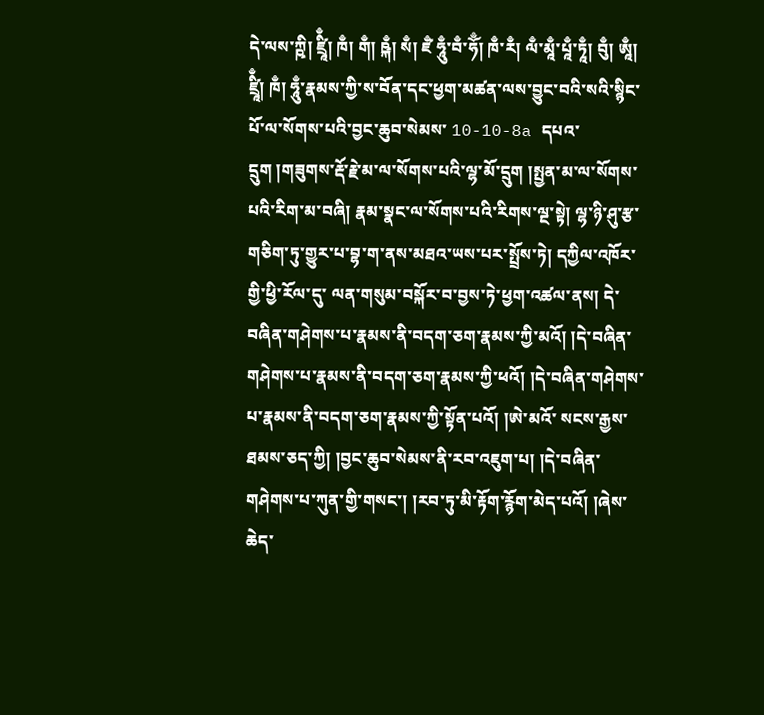དེ་ལས་ཀྵི། ཛྲཱིྃ། ཁྃ། གྃ། ཥྐྃ། སྃ། ཛྃ ཧཱུྃ་བྃ་ཧོྃ། ཁྃ་རྃ། ལྃ་མཱྃ་པཱྃ་ཏཱྃ། བུྃ། ཨཱྃ། ཛྲཱིྃ། ཁྃ། ཧཱུྃ་རྣམས་ཀྱི་ས་བོན་དང་ཕྱག་མཚན་ལས་བྱུང་བའི་སའི་སྙིང་པོ་ལ་སོགས་པའི་བྱང་ཆུབ་སེམས་ 10-10-8a དཔའ་དྲུག །གཟུགས་རྡོ་རྗེ་མ་ལ་སོགས་པའི་ལྷ་མོ་དྲུག །སྤྱན་མ་ལ་སོགས་པའི་རིག་མ་བཞི། རྣམ་སྣང་ལ་སོགས་པའི་རིགས་ལྔ་སྟེ། ལྷ་ཉི་ཤུ་རྩ་གཅིག་ཏུ་གྱུར་པ་བྷ་ག་ནས་མཐའ་ཡས་པར་སྤྲོས་ཏེ། དཀྱིལ་འཁོར་གྱི་ཕྱི་རོལ་དུ་ ལན་གསུམ་བསྐོར་བ་བྱས་ཏེ་ཕྱག་འཚལ་ནས། དེ་བཞིན་གཤེགས་པ་རྣམས་ནི་བདག་ཅག་རྣམས་ཀྱི་མའོ། །དེ་བཞིན་གཤེགས་པ་རྣམས་ནི་བདག་ཅག་རྣམས་ཀྱི་ཕའོ། །དེ་བཞིན་གཤེགས་པ་རྣམས་ནི་བདག་ཅག་རྣམས་ཀྱི་སྟོན་པའོ། །ཨེ་མའོ་ སངས་རྒྱས་ཐམས་ཅད་ཀྱི། །བྱང་ཆུབ་སེམས་ནི་རབ་འཇུག་པ། །དེ་བཞིན་གཤེགས་པ་ཀུན་གྱི་གསང་། །རབ་ཏུ་མི་རྟོག་རྙོག་མེད་པའོ། །ཞེས་ཆེད་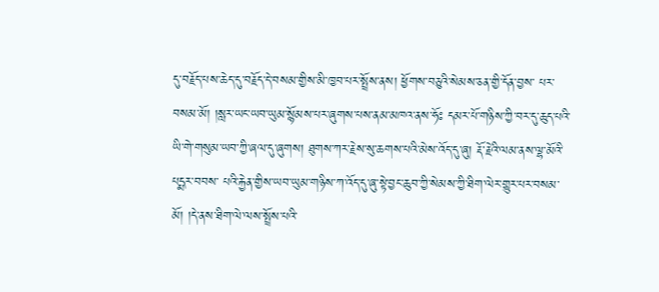དུ་བརྗོད་པས་ཆེད་དུ་བརྗོད་དེ་བསམ་གྱིས་མི་ཁྱབ་པར་སྤྲོས་ནས། ཕྱོགས་བཅུའི་སེམས་ཅན་གྱི་དོན་བྱས་ པར་བསམ་མོ། །སླར་ཡང་ཡབ་ཡུམ་སྙོམས་པར་ཞུགས་པས་ནམ་མཁའ་ནས་ཧོཿ དམར་པོ་གཉིས་ཀྱི་བར་དུ་ཆུད་པའི་ཡི་གེ་གསུམ་ཡབ་ཀྱི་ཞལ་དུ་ཞུགས། ཐུགས་ཀར་རྗེས་སུ་ཆགས་པའི་མེས་འོད་དུ་ཞུ། རྡོ་རྗེའི་ལམ་ནས་ལྷ་མོའི་པདྨར་བབས་ པའི་རྐྱེན་གྱིས་ཡབ་ཡུམ་གཉིས་ཀ་འོད་དུ་ཞུ་སྟེ་བྱང་ཆུབ་ཀྱི་སེམས་ཀྱི་ཐིག་ལེར་གྱུར་པར་བསམ་མོ། །དེ་ནས་ཐིག་ལེ་ལས་སྤྲོས་པའི་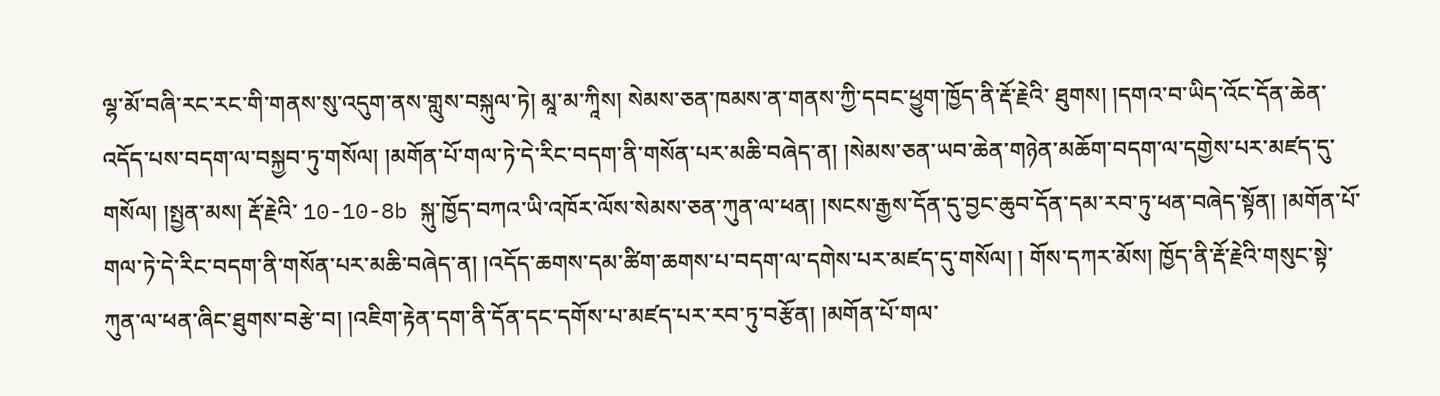ལྷ་མོ་བཞི་རང་རང་གི་གནས་སུ་འདུག་ནས་གླུས་བསྐུལ་ཏེ། མཱ་མ་ཀཱིས། སེམས་ཅན་ཁམས་ན་གནས་ཀྱི་དབང་ཕྱུག་ཁྱོད་ནི་རྡོ་རྗེའི་ ཐུགས། །དགའ་བ་ཡིད་འོང་དོན་ཆེན་འདོད་པས་བདག་ལ་བསྐྱབ་ཏུ་གསོལ། །མགོན་པོ་གལ་ཏེ་དེ་རིང་བདག་ནི་གསོན་པར་མཆི་བཞེད་ན། །སེམས་ཅན་ཡབ་ཆེན་གཉེན་མཆོག་བདག་ལ་དགྱེས་པར་མཛད་དུ་གསོལ། །སྤྱན་མས། རྡོ་རྗེའི་ 10-10-8b སྐུ་ཁྱོད་བཀའ་ཡི་འཁོར་ལོས་སེམས་ཅན་ཀུན་ལ་ཕན། །སངས་རྒྱས་དོན་དུ་བྱང་ཆུབ་དོན་དམ་རབ་ཏུ་ཕན་བཞེད་སྟོན། །མགོན་པོ་གལ་ཏེ་དེ་རིང་བདག་ནི་གསོན་པར་མཆི་བཞེད་ན། །འདོད་ཆགས་དམ་ཚིག་ཆགས་པ་བདག་ལ་དགེས་པར་མཛད་དུ་གསོལ། ། གོས་དཀར་མོས། ཁྱོད་ནི་རྡོ་རྗེའི་གསུང་སྟེ་ཀུན་ལ་ཕན་ཞིང་ཐུགས་བརྩེ་བ། །འཇིག་རྟེན་དག་ནི་དོན་དང་དགོས་པ་མཛད་པར་རབ་ཏུ་བརྩོན། །མགོན་པོ་གལ་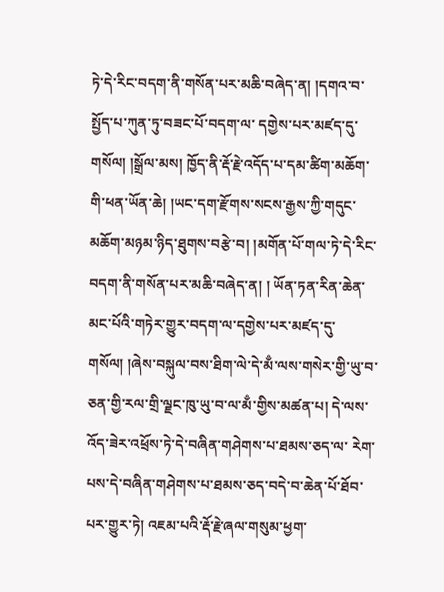ཏེ་དེ་རིང་བདག་ནི་གསོན་པར་མཆི་བཞེད་ན། །དགའ་བ་སྤྱོད་པ་ཀུན་ཏུ་བཟང་པོ་བདག་ལ་ དགྱེས་པར་མཛད་དུ་གསོལ། །སྒྲོལ་མས། ཁྱོད་ནི་རྡོ་རྗེ་འདོད་པ་དམ་ཚིག་མཆོག་གི་ཕན་ཡོན་ཆེ། །ཡང་དག་རྫོགས་སངས་རྒྱས་ཀྱི་གདུང་མཆོག་མཉམ་ཉིད་ཐུགས་བརྩེ་བ། །མགོན་པོ་གལ་ཏེ་དེ་རིང་བདག་ནི་གསོན་པར་མཆི་བཞེད་ན། ། ཡོན་ཏན་རིན་ཆེན་མང་པོའི་གཏེར་གྱུར་བདག་ལ་དགྱེས་པར་མཛད་དུ་གསོལ། །ཞེས་བསྐུལ་བས་ཐིག་ལེ་དེ་མྃ་ལས་གསེར་གྱི་ཡུ་བ་ཅན་གྱི་རལ་གྲི་ལྗང་ཁུ་ཡུ་བ་ལ་མྃ་གྱིས་མཚན་པ། དེ་ལས་འོད་ཟེར་འཕྲོས་ཏེ་དེ་བཞིན་གཤེགས་པ་ཐམས་ཅད་ལ་ རེག་པས་དེ་བཞིན་གཤེགས་པ་ཐམས་ཅད་བདེ་བ་ཆེན་པོ་ཐོབ་པར་གྱུར་ཏེ། འཇམ་པའི་རྡོ་རྗེ་ཞལ་གསུམ་ཕྱག་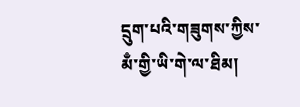དྲུག་པའི་གཟུགས་ཀྱིས་མྃ་གྱི་ཡི་གེ་ལ་ཐིམ།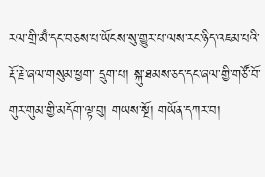རལ་གྲི་མྃ་དང་བཅས་པ་ཡོངས་སུ་གྱུར་པ་ལས་རང་ཉིད་འཇམ་པའི་རྡོ་རྗེ་ཞལ་གསུམ་ཕྱག་ དྲུག་པ། སྐུ་ཐམས་ཅད་དང་ཞལ་གྱི་གཙོ་བོ་གུར་གུམ་གྱི་མདོག་ལྟ་བུ། གཡས་སྔོ། གཡོན་དཀར་བ།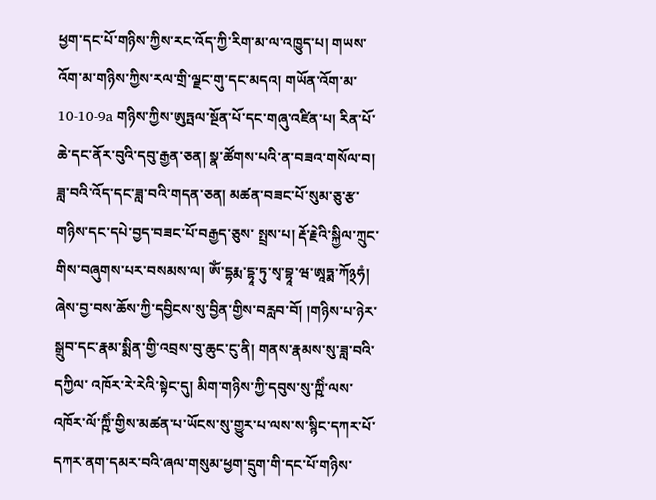ཕྱག་དང་པོ་གཉིས་ཀྱིས་རང་འོད་ཀྱི་རིག་མ་ལ་འཁྱུད་པ། གཡས་འོག་མ་གཉིས་ཀྱིས་རལ་གྲི་ལྗང་གུ་དང་མདའ། གཡོན་འོག་མ་ 10-10-9a གཉིས་ཀྱིས་ཨུཏྤལ་སྔོན་པོ་དང་གཞུ་འཛིན་པ། རིན་པོ་ཆེ་དང་ནོར་བུའི་དབུ་རྒྱན་ཅན། སྣ་ཚོགས་པའི་ན་བཟའ་གསོལ་བ། ཟླ་བའི་འོད་དང་ཟླ་བའི་གདན་ཅན། མཚན་བཟང་པོ་སུམ་ཅུ་རྩ་གཉིས་དང་དཔེ་བྱད་བཟང་པོ་བརྒྱད་ཅུས་ སྤྲས་པ། རྡོ་རྗེའི་སྐྱིལ་ཀྲུང་གིས་བཞུགས་པར་བསམས་ལ། ཨོཾ་དྷརྨ་དྷཱ་ཏུ་སྭ་བྷཱ་ཝ་ཨཱཏྨ་ཀོ྅ཧཾ། ཞེས་བྱ་བས་ཆོས་ཀྱི་དབྱིངས་སུ་བྱིན་གྱིས་བརླབ་བོ། །གཉིས་པ་ཉེར་སྒྲུབ་དང་རྣམ་སྨིན་གྱི་འབྲས་བུ་ཆུང་ངུ་ནི། གནས་རྣམས་སུ་ཟླ་བའི་དཀྱིལ་ འཁོར་རེ་རེའི་སྟེང་དུ། མིག་གཉིས་ཀྱི་དབུས་སུ་ཀྵིཾ་ལས་འཁོར་ལོ་ཀྵིཾ་གྱིས་མཚན་པ་ཡོངས་སུ་གྱུར་པ་ལས་ས་སྙིང་དཀར་པོ་དཀར་ནག་དམར་བའི་ཞལ་གསུམ་ཕྱག་དྲུག་གི་དང་པོ་གཉིས་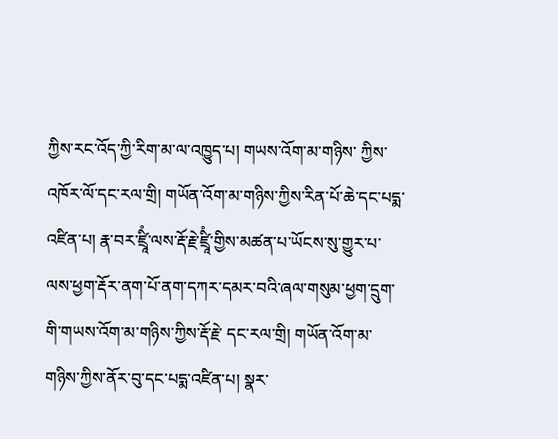ཀྱིས་རང་འོད་ཀྱི་རིག་མ་ལ་འཁྱུད་པ། གཡས་འོག་མ་གཉིས་ ཀྱིས་འཁོར་ལོ་དང་རལ་གྲི། གཡོན་འོག་མ་གཉིས་ཀྱིས་རིན་པོ་ཆེ་དང་པདྨ་འཛིན་པ། རྣ་བར་ཛྲཱིཾ་ལས་རྡོ་རྗེ་ཛྲཱིཾ་གྱིས་མཚན་པ་ཡོངས་སུ་གྱུར་པ་ལས་ཕྱག་རྡོར་ནག་པོ་ནག་དཀར་དམར་བའི་ཞལ་གསུམ་ཕྱག་དྲུག་གི་གཡས་འོག་མ་གཉིས་ཀྱིས་རྡོ་རྗེ་ དང་རལ་གྲི། གཡོན་འོག་མ་གཉིས་ཀྱིས་ནོར་བུ་དང་པདྨ་འཛིན་པ། སྣར་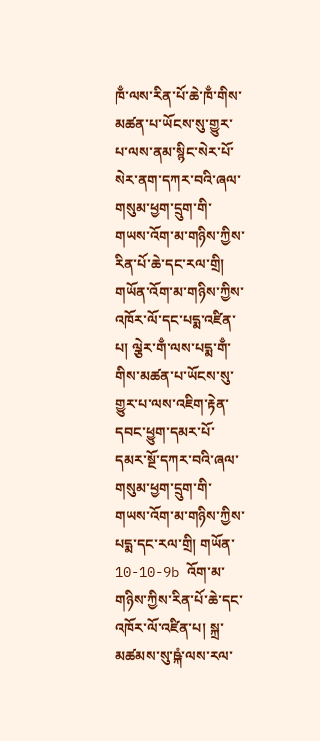ཁྃ་ལས་རིན་པོ་ཆེ་ཁྃ་གིས་མཚན་པ་ཡོངས་སུ་གྱུར་པ་ལས་ནམ་སྙིང་སེར་པོ་སེར་ནག་དཀར་བའི་ཞལ་གསུམ་ཕྱག་དྲུག་གི་གཡས་འོག་མ་གཉིས་ཀྱིས་རིན་པོ་ཆེ་དང་རལ་གྲི། གཡོན་འོག་མ་གཉིས་ཀྱིས་འཁོར་ལོ་དང་པདྨ་འཛིན་པ། ལྕེར་གྃ་ལས་པདྨ་གྃ་གིས་མཚན་པ་ཡོངས་སུ་གྱུར་པ་ལས་འཇིག་རྟེན་དབང་ཕྱུག་དམར་པོ་དམར་སྔོ་དཀར་བའི་ཞལ་གསུམ་ཕྱག་དྲུག་གི་གཡས་འོག་མ་གཉིས་ཀྱིས་པདྨ་དང་རལ་གྲི། གཡོན་ 10-10-9b འོག་མ་གཉིས་ཀྱིས་རིན་པོ་ཆེ་དང་འཁོར་ལོ་འཛིན་པ། སྐྲ་མཚམས་སུ་ཥྐཾ་ལས་རལ་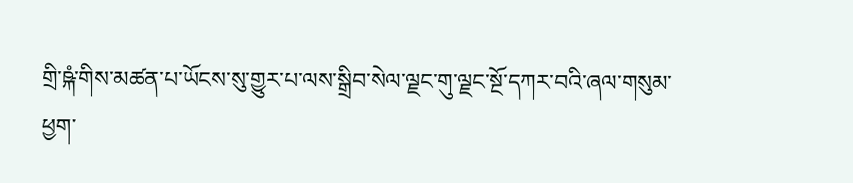གྲི་ཥྐཾ་གིས་མཚན་པ་ཡོངས་སུ་གྱུར་པ་ལས་སྒྲིབ་སེལ་ལྗང་གུ་ལྗང་སྔོ་དཀར་བའི་ཞལ་གསུམ་ཕྱག་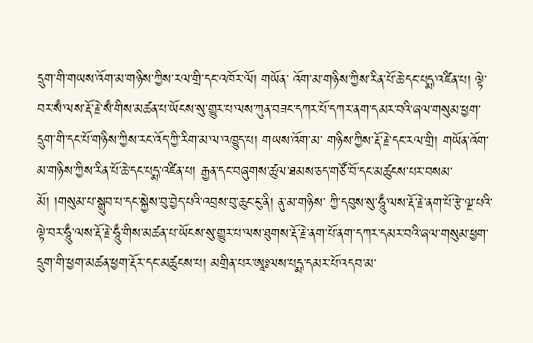དྲུག་གི་གཡས་འོག་མ་གཉིས་ཀྱིས་རལ་གྲི་དང་འཁོར་ལོ། གཡོན་ འོག་མ་གཉིས་ཀྱིས་རིན་པོ་ཆེ་དང་པདྨ་འཛིན་པ། ལྟེ་བར་སྃ་ལས་རྡོ་རྗེ་སྃ་གིས་མཚན་པ་ཡོངས་སུ་གྱུར་པ་ལས་ཀུན་བཟང་དཀར་པོ་དཀར་ནག་དམར་བའི་ཞལ་གསུམ་ཕྱག་དྲུག་གི་དང་པོ་གཉིས་ཀྱིས་རང་འོད་ཀྱི་རིག་མ་ལ་འཁྱུད་པ། གཡས་འོག་མ་ གཉིས་ཀྱིས་རྡོ་རྗེ་དང་རལ་གྲི། གཡོན་འོག་མ་གཉིས་ཀྱིས་རིན་པོ་ཆེ་དང་པདྨ་འཛིན་པ། རྒྱན་དང་བཞུགས་ཚུལ་ཐམས་ཅད་གཙོ་བོ་དང་མཚུངས་པར་བསམ་མོ། །གསུམ་པ་སྒྲུབ་པ་དང་སྐྱེས་བུ་བྱེད་པའི་འབྲས་བུ་ཆུང་ངུ་ནི། ནུ་མ་གཉིས་ ཀྱི་དབུས་སུ་ཧཱུྃ་ལས་རྡོ་རྗེ་ནག་པོ་རྩེ་ལྔ་པའི་ལྟེ་བར་ཧཱུྃ་ལས་རྡོ་རྗེ་ཧཱུྃ་གིས་མཚན་པ་ཡོངས་སུ་གྱུར་པ་ལས་ཐུགས་རྡོ་རྗེ་ནག་པོ་ནག་དཀར་དམར་བའི་ཞལ་གསུམ་ཕྱག་དྲུག་གི་ཕྱག་མཚན་ཕྱག་རྡོར་དང་མཚུངས་པ། མགྲིན་པར་ཨཱཿལས་པདྨ་དམར་པོ་འདབ་མ་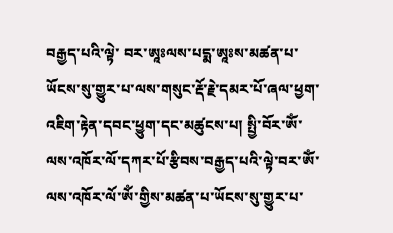བརྒྱད་པའི་ལྟེ་ བར་ཨཱཿལས་པདྨ་ཨཱཿས་མཚན་པ་ཡོངས་སུ་གྱུར་པ་ལས་གསུང་རྡོ་རྗེ་དམར་པོ་ཞལ་ཕྱག་འཇིག་རྟེན་དབང་ཕྱུག་དང་མཚུངས་པ། སྤྱི་བོར་ཨོཾ་ལས་འཁོར་ལོ་དཀར་པོ་རྩིབས་བརྒྱད་པའི་ལྟེ་བར་ཨོཾ་ལས་འཁོར་ལོ་ཨོཾ་གྱིས་མཚན་པ་ཡོངས་སུ་གྱུར་པ་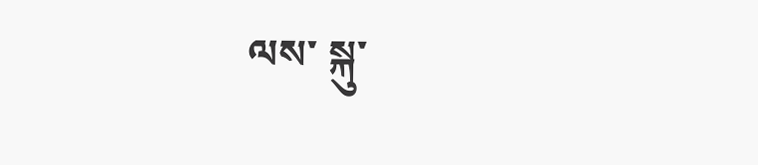ལས་ སྐུ་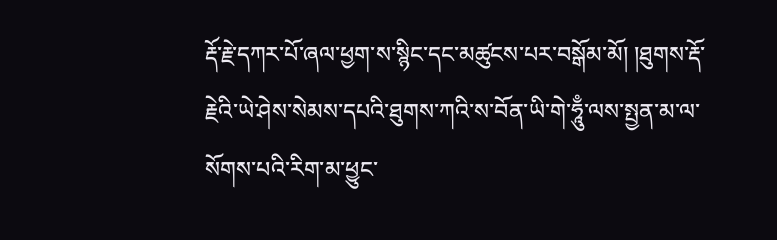རྡོ་རྗེ་དཀར་པོ་ཞལ་ཕྱག་ས་སྙིང་དང་མཚུངས་པར་བསྒོམ་མོ། །ཐུགས་རྡོ་རྗེའི་ཡེ་ཤེས་སེམས་དཔའི་ཐུགས་ཀའི་ས་བོན་ཡི་གེ་ཧཱུྃ་ལས་སྤྱན་མ་ལ་སོགས་པའི་རིག་མ་ཕྱུང་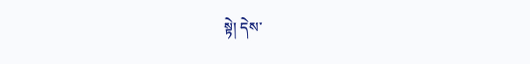སྟེ། དེས་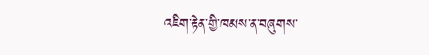འཇིག་རྟེན་གྱི་ཁམས་ན་བཞུགས་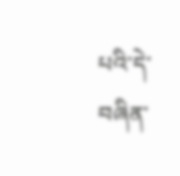པའི་དེ་བཞིན་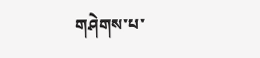གཤེགས་པ་